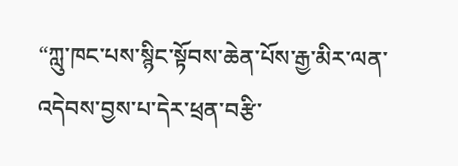“ཀླུ་ཁང་པས་སྙིང་སྟོབས་ཆེན་པོས་རྒྱ་མིར་ལན་འདེབས་བྱས་པ་དེར་ཕྲན་བརྩི་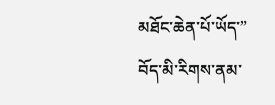མཐོང་ཆེན་པོ་ཡོད་”
བོད་མི་རིགས་ནམ་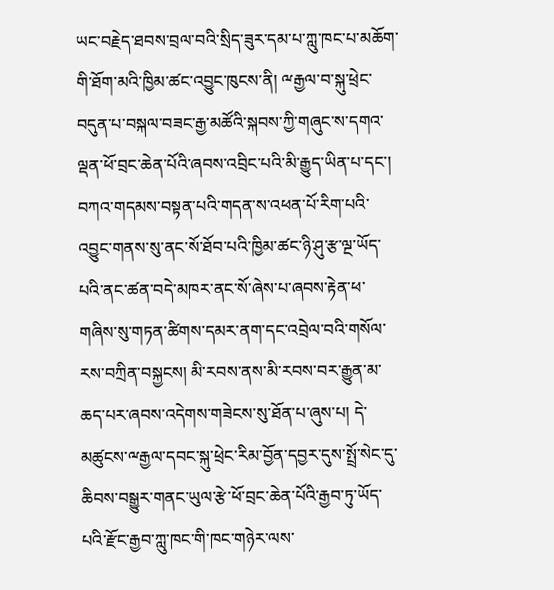ཡང་བརྗེད་ཐབས་བྲལ་བའི་སྲིད་ཟུར་དམ་པ་ཀླུ་ཁང་པ་མཆོག་གི་ཐོག་མའི་ཁྱིམ་ཚང་འབྱུང་ཁུངས་ནི། ྋརྒྱལ་བ་སྐུ་ཕྲེང་བདུན་པ་བསྐལ་བཟང་རྒྱ་མཚོའི་སྐབས་ཀྱི་གཞུང་ས་དགའ་ལྡན་ཕོ་བྲང་ཆེན་པོའི་ཞབས་འབྲིང་པའི་མི་རྒྱུད་ཡིན་པ་དང་། བཀའ་གདམས་བསྟན་པའི་གདན་ས་འཕན་པོ་རིག་པའི་འབྱུང་གནས་སུ་ནང་སོ་ཐོབ་པའི་ཁྱིམ་ཚང་ཉི་ཤུ་རྩ་ལྔ་ཡོད་པའི་ནང་ཚན་བདེ་མཁར་ནང་སོ་ཞེས་པ་ཞབས་རྟེན་ཕ་གཞིས་སུ་གཏན་ཚིགས་དམར་ནག་དང་འབྲེལ་བའི་གསོལ་རས་བཀྲིན་བསྐྱངས། མི་རབས་ནས་མི་རབས་བར་རྒྱུན་མ་ཆད་པར་ཞབས་འདེགས་གཟེངས་སུ་ཐོན་པ་ཞུས་པ། དེ་མཚུངས་ྋརྒྱལ་དབང་སྐུ་ཕྲེང་རིམ་བྱོན་དབྱར་དུས་སྤྲོ་སེང་དུ་ཆིབས་བསྒྱུར་གནང་ཡུལ་རྩེ་ཕོ་བྲང་ཆེན་པོའི་རྒྱབ་ཏུ་ཡོད་པའི་རྫོང་རྒྱབ་ཀླུ་ཁང་གི་ཁང་གཉེར་ལས་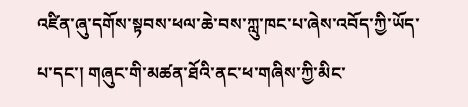འཛིན་ཞུ་དགོས་སྟབས་ཕལ་ཆེ་བས་ཀླུ་ཁང་པ་ཞེས་འབོད་ཀྱི་ཡོད་པ་དང་། གཞུང་གི་མཚན་ཐོའི་ནང་ཕ་གཞིས་ཀྱི་མིང་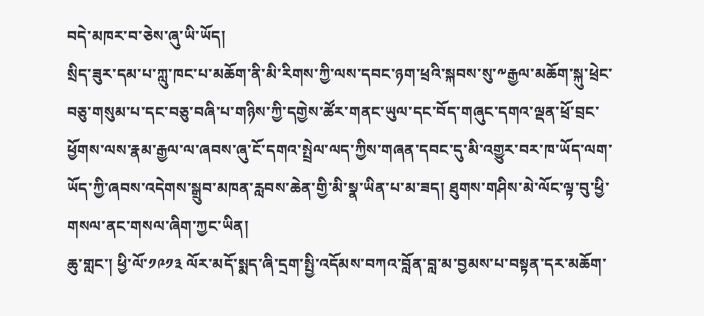བདེ་མཁར་བ་ཅེས་ཞུ་ཡི་ཡོད།
སྲིད་ཟུར་དམ་པ་ཀླུ་ཁང་པ་མཆོག་ནི་མི་རིགས་ཀྱི་ལས་དབང་ཉག་ཕྲའི་སྐབས་སུ་༸རྒྱལ་མཆོག་སྐུ་ཕྲེང་བཅུ་གསུམ་པ་དང་བཅུ་བཞི་པ་གཉིས་ཀྱི་དགྱེས་ཚོར་གནང་ཡུལ་དང་བོད་གཞུང་དགའ་ལྡན་ཕྲོ་བྲང་ཕྱོགས་ལས་རྣམ་རྒྱལ་ལ་ཞབས་ཞུ་ངོ་དགའ་སྤྲེལ་ལད་ཀྱིས་གཞན་དབང་དུ་མི་འགྱུར་བར་ཁ་ཡོད་ལག་ཡོད་ཀྱི་ཞབས་འདེགས་སྒྲུབ་མཁན་རླབས་ཆེན་གྱི་མི་སྣ་ཡིན་པ་མ་ཟད། ཐུགས་གཤིས་མེ་ལོང་ལྟ་བུ་ཕྱི་གསལ་ནང་གསལ་ཞིག་ཀྱང་ཡིན།
ཆུ་གླང་། ཕྱི་ལོ་༡༩༡༣ ལོར་མདོ་སྨད་ཞི་དྲག་སྤྱི་འདོམས་བཀའ་བློན་བླ་མ་བྱམས་པ་བསྟན་དར་མཆོག་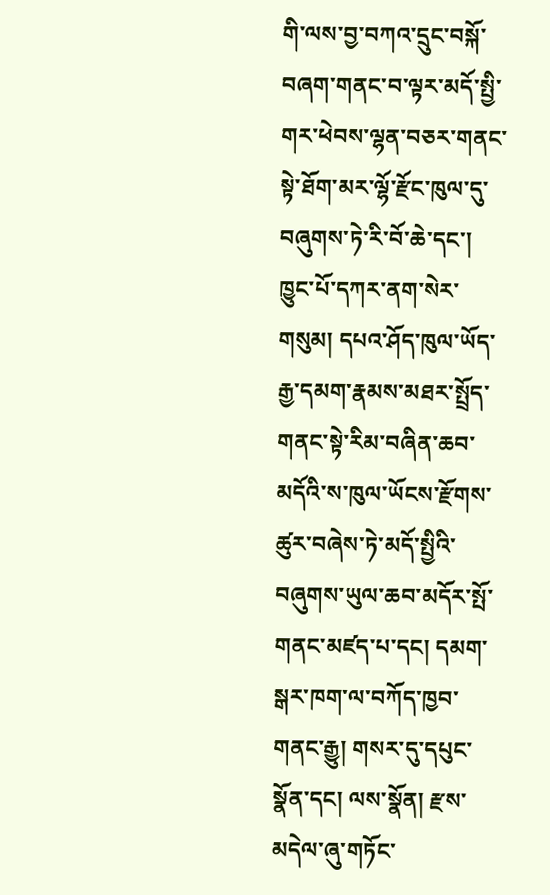གི་ལས་བྱ་བཀའ་དྲུང་བསྐོ་བཞག་གནང་བ་ལྟར་མདོ་སྤྱི་གར་ཕེབས་ལྷན་བཅར་གནང་སྟེ་ཐོག་མར་ལྷོ་རྫོང་ཁུལ་དུ་བཞུགས་ཏེ་རི་བོ་ཆེ་དང་། ཁྱུང་པོ་དཀར་ནག་སེར་གསུམ། དཔའ་ཤོད་ཁུལ་ཡོད་རྒྱ་དམག་རྣམས་མཐར་སྤྲོད་གནང་སྟེ་རིམ་བཞིན་ཆབ་མདོའི་ས་ཁུལ་ཡོངས་རྫོགས་ཚུར་བཞེས་ཏེ་མདོ་སྤྱིའི་བཞུགས་ཡུལ་ཆབ་མདོར་སྤོ་གནང་མཛད་པ་དང། དམག་སྒར་ཁག་ལ་བཀོད་ཁྱབ་གནང་རྒྱུ། གསར་དུ་དཔུང་སྣོན་དང། ལས་སྣོན། རྫས་མདེལ་ཞུ་གཏོང་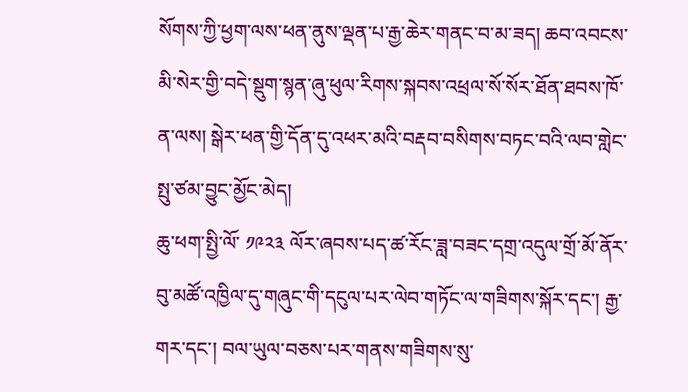སོགས་ཀྱི་ཕྱག་ལས་ཕན་ནུས་ལྡན་པ་རྒྱ་ཆེར་གནང་བ་མ་ཟད། ཆབ་འབངས་མི་སེར་གྱི་བདེ་སྡུག་སྙན་ཞུ་ཕུལ་རིགས་སྐབས་འཕྲལ་སོ་སོར་ཐོན་ཐབས་ཁོ་ན་ལས། སྒེར་ཕན་གྱི་དོན་དུ་འཕར་མའི་བརྡབ་བསིགས་བཏང་བའི་ལབ་གླེང་སྤུ་ཙམ་བྱུང་མྱོང་མེད།
ཆུ་ཕག་སྤྱི་ལོ་ ༡༩༢༣ ལོར་ཞབས་པད་ཚ་རོང་ཟླ་བཟང་དགྲ་འདུལ་གྲོ་མོ་ནོར་བུ་མཚོ་འཁྱིལ་དུ་གཞུང་གི་དངུལ་པར་ལེབ་གཏོང་ལ་གཟིགས་སྐོར་དང་། རྒྱ་གར་དང་། བལ་ཡུལ་བཅས་པར་གནས་གཟིགས་སུ་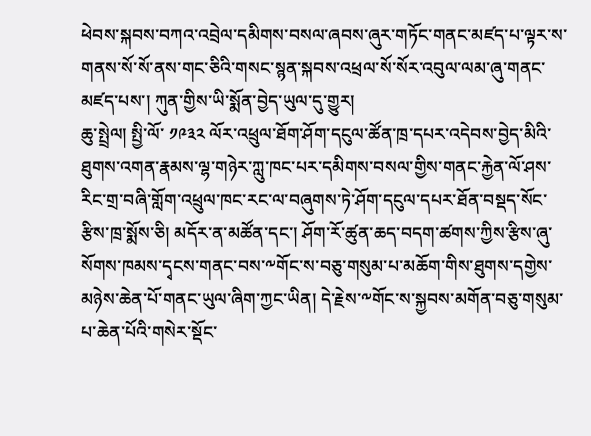ཕེབས་སྐབས་བཀའ་འབྲེལ་དམིགས་བསལ་ཞབས་ཞུར་གཏོང་གནང་མཛད་པ་ལྟར་ས་གནས་སོ་སོ་ནས་གང་ཅིའི་གསང་སྙན་སྐབས་འཕྲལ་སོ་སོར་འབུལ་ལམ་ཞུ་གནང་མཛད་པས་། ཀུན་གྱིས་ཡི་སྨོན་བྱེད་ཡུལ་དུ་གྱུར།
ཆུ་སྤྲེལ། སྤྱི་ལོ་ ༡༩༣༢ ལོར་འཕྲུལ་ཐོག་ཤོག་དངུལ་ཚོན་ཁྲ་དཔར་འདེབས་བྱེད་མིའི་ཐུགས་འགན་རྣམས་ལྷ་གཉེར་ཀླུ་ཁང་པར་དམིགས་བསལ་གྱིས་གནང་རྐྱེན་ལོ་ཤས་རིང་གྲ་བཞི་གློག་འཕྲུལ་ཁང་རང་ལ་བཞུགས་ཏེ་ཤོག་དངུལ་དཔར་ཐོན་བསྡད་སོང་རྩིས་ཁྲ་སྨོས་ཅི། མདོར་ན་མཚོན་དང་། ཤོག་རོ་ཚུན་ཆད་བདག་ཚགས་ཀྱིས་རྩིས་ཞུ་སོགས་ཁམས་དྭངས་གནང་བས་༸གོང་ས་བཅུ་གསུམ་པ་མཆོག་གིས་ཐུགས་དགྱེས་མཉེས་ཆེན་པོ་གནང་ཡུལ་ཞིག་ཀྱང་ཡིན། དེ་རྗེས་༸གོང་ས་སྐྱབས་མགོན་བཅུ་གསུམ་པ་ཆེན་པོའི་གསེར་སྡོང་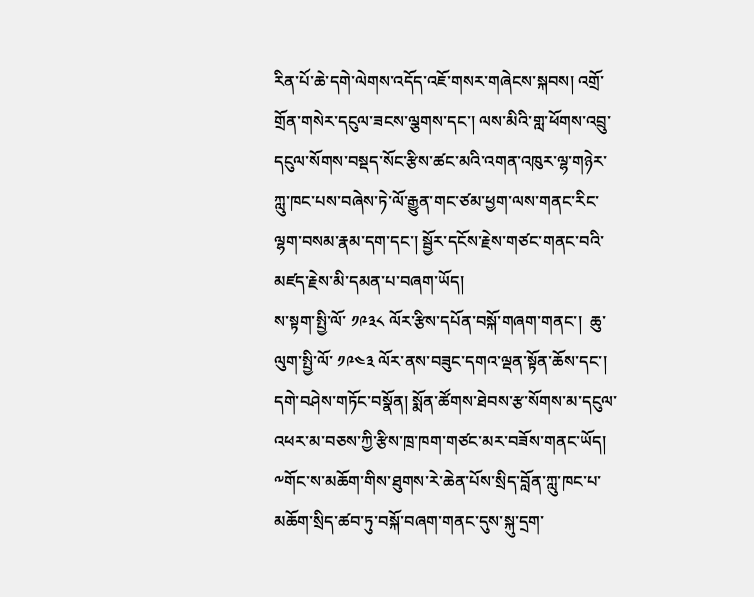རིན་པོ་ཆེ་དགེ་ལེགས་འདོད་འཇོ་གསར་གཞེངས་སྐབས། འགྲོ་གྲོན་གསེར་དངུལ་ཟངས་ལྕགས་དང་། ལས་མིའི་གླ་ཕོགས་འབྲུ་དངུལ་སོགས་བསྡད་སོང་རྩིས་ཚང་མའི་འགན་འཁུར་ལྷ་གཉེར་ཀླུ་ཁང་པས་བཞེས་ཏེ་ལོ་རྒྱུན་གང་ཙམ་ཕྱག་ལས་གནང་རིང་ལྷག་བསམ་རྣམ་དག་དང་། སྦྱོར་དངོས་རྗེས་གཙང་གནང་བའི་མཛད་རྗེས་མི་དམན་པ་བཞག་ཡོད།
ས་སྟག་སྤྱི་ལོ་ ༡༩༣༨ ལོར་རྩིས་དཔོན་བསྐོ་གཞག་གནང་།  ཆུ་ལུག་སྤྱི་ལོ་ ༡༩༤༣ ལོར་ནས་བཟུང་དགའ་ལྡན་སྟོན་ཆོས་དང་། དགེ་བཤེས་གཏོང་བསྣོན། སྨོན་ཚོགས་ཐེབས་རྩ་སོགས་མ་དངུལ་འཕར་མ་བཅས་ཀྱི་རྩིས་ཁྲ་ཁག་གཙང་མར་བཟོས་གནང་ཡོད།
༸གོང་ས་མཆོག་གིས་ཐུགས་རེ་ཆེན་པོས་སྲིད་བློན་ཀླུ་ཁང་པ་མཆོག་སྲིད་ཚབ་ཏུ་བསྐོ་བཞག་གནང་དུས་སྐུ་དྲག་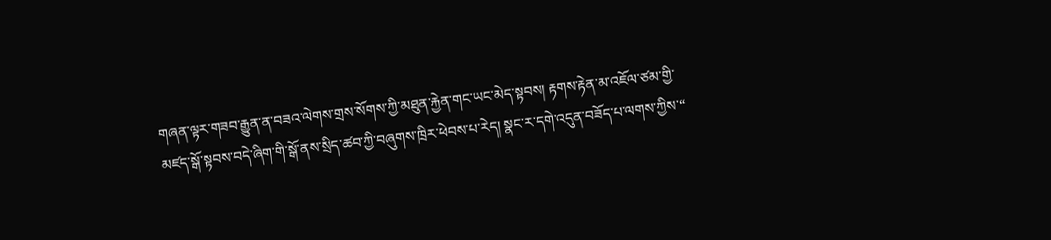གཞན་ལྟར་གཟབ་རྒྱུན་ན་བཟའ་ལེགས་གྲས་སོགས་ཀྱི་མཐུན་རྐྱེན་གང་ཡང་མེད་སྟབས། རྟགས་རྟེན་མ་འཇོལ་ཙམ་གྱི་མཛད་སྒོ་སྟབས་བདེ་ཞིག་གི་སྒོ་ནས་སྲིད་ཚབ་ཀྱི་བཞུགས་ཁྲིར་ཕེབས་པ་རེད། སྣང་ར་དགེ་འདུན་བཟོད་པ་ལགས་ཀྱིས་“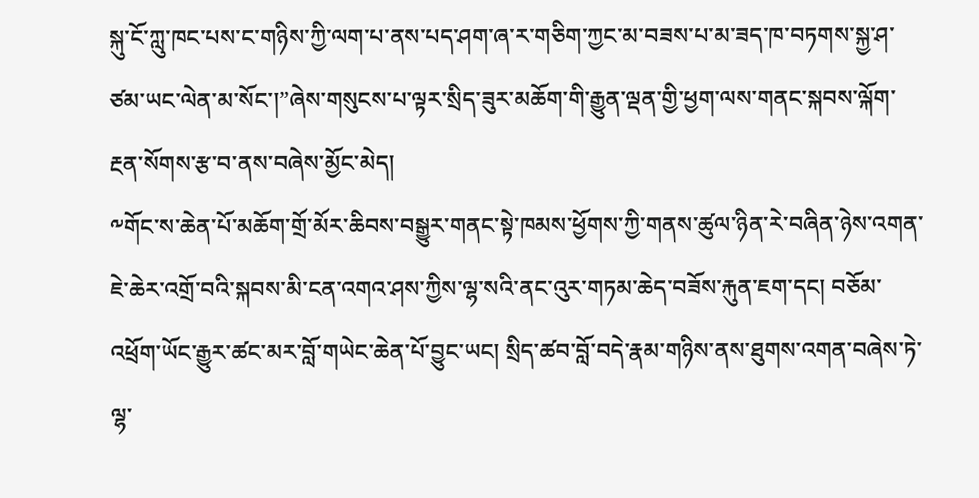སྐུ་ངོ་ཀླུ་ཁང་པས་ང་གཉིས་ཀྱི་ལག་པ་ནས་པད་ཤག་ཞ་ར་གཅིག་ཀྱང་མ་བཟས་པ་མ་ཟད་ཁ་བཏགས་སྐྱ་ཤ་ཙམ་ཡང་ལེན་མ་སོང་།”ཞེས་གསུངས་པ་ལྟར་སྲིད་ཟུར་མཆོག་གི་རྒྱུན་ལྡན་གྱི་ཕྱག་ལས་གནང་སྐབས་ལྐོག་རྔན་སོགས་རྩ་བ་ནས་བཞེས་མྱོང་མེད།
༸གོང་ས་ཆེན་པོ་མཆོག་གྲོ་མོར་ཆིབས་བསྒྱུར་གནང་སྟེ་ཁམས་ཕྱོགས་ཀྱི་གནས་ཚུལ་ཉིན་རེ་བཞིན་ཉེས་འགན་ཇེ་ཆེར་འགྲོ་བའི་སྐབས་མི་ངན་འགའ་ཤས་ཀྱིས་ལྷ་སའི་ནང་འུར་གཏམ་ཆེད་བཟོས་རྐུན་ཇག་དང། བཅོམ་འཕྲོག་ཡོང་རྒྱུར་ཚང་མར་བློ་གཡེང་ཆེན་པོ་བྱུང་ཡང། སྲིད་ཚབ་བློ་བདེ་རྣམ་གཉིས་ནས་ཐུགས་འགན་བཞེས་ཏེ་ལྷ་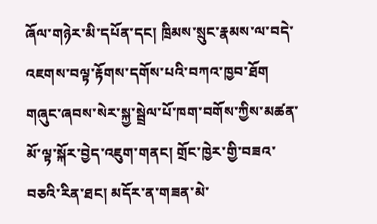ཞོལ་གཉེར་མི་དཔོན་དང། ཁྲིམས་སྲུང་རྣམས་ལ་བདེ་འཇགས་བལྟ་རྟོགས་དགོས་པའི་བཀའ་ཁྱབ་ཐོག གཞུང་ཞབས་སེར་སྐྱ་སྦྲེལ་པོ་ཁག་བགོས་ཀྱིས་མཚན་མོ་ལྟ་སྐོར་བྱེད་འཇུག་གནང། གྲོང་ཁྱེར་གྱི་བཟའ་བཅའི་རིན་ཐང། མདོར་ན་གཟན་མེ་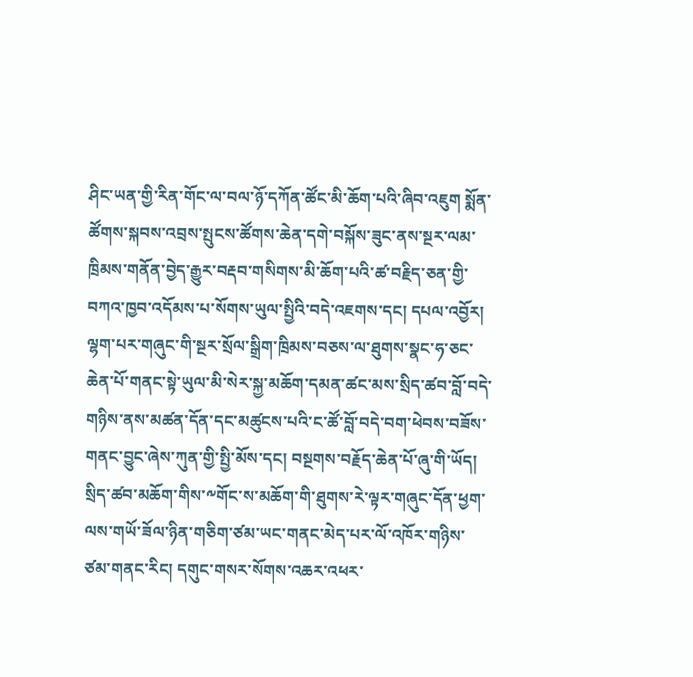ཤིང་ཡན་གྱི་རིན་གོང་ལ་བལ་ཉོ་དཀོན་ཚོང་མི་ཆོག་པའི་ཞིབ་འཇུག སྨོན་ཚོགས་སྐབས་འབྲས་སྤུངས་ཚོགས་ཆེན་དགེ་བསྐོས་ཟུང་ནས་སྔར་ལམ་ཁྲིམས་གནོན་བྱེད་རྒྱུར་བརྡབ་གསིགས་མི་ཆོག་པའི་ཚ་བརྗིད་ཅན་གྱི་བཀའ་ཁྱབ་འདོམས་པ་སོགས་ཡུལ་སྤྱིའི་བདེ་འཇགས་དང། དཔལ་འབྱོར། ལྷག་པར་གཞུང་གི་སྔར་སྲོལ་སྒྲིག་ཁྲིམས་བཅས་ལ་ཐུགས་སྣང་ཧ་ཅང་ཆེན་པོ་གནང་སྟེ་ཡུལ་མི་སེར་སྐྱ་མཆོག་དམན་ཚང་མས་སྲིད་ཚབ་བློ་བདེ་གཉིས་ནས་མཚན་དོན་དང་མཚུངས་པའི་ང་ཚོ་བློ་བདེ་བག་ཕེབས་བཟོས་གནང་བྱུང་ཞེས་ཀུན་གྱི་སྤྱི་མོས་དང། བསྔགས་བརྗོད་ཆེན་པོ་ཞུ་གི་ཡོད།
སྲིད་ཚབ་མཆོག་གིས་༸གོང་ས་མཆོག་གི་ཐུགས་རེ་ལྟར་གཞུང་དོན་ཕྱག་ལས་གཡོ་ཟོལ་ཉིན་གཅིག་ཙམ་ཡང་གནང་མེད་པར་ལོ་འཁོར་གཉིས་ཙམ་གནང་རིང། དགུང་གསར་སོགས་འཆར་འཕར་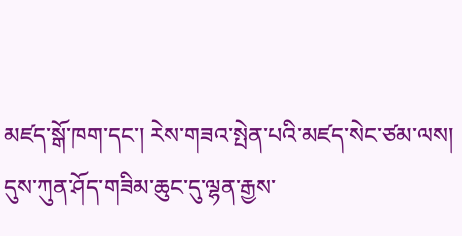མཛད་སྒོ་ཁག་དང་། རེས་གཟའ་སྤེན་པའི་མཛད་སེང་ཙམ་ལས། དུས་ཀུན་ཤོད་གཟིམ་ཆུང་དུ་ལྷན་རྒྱས་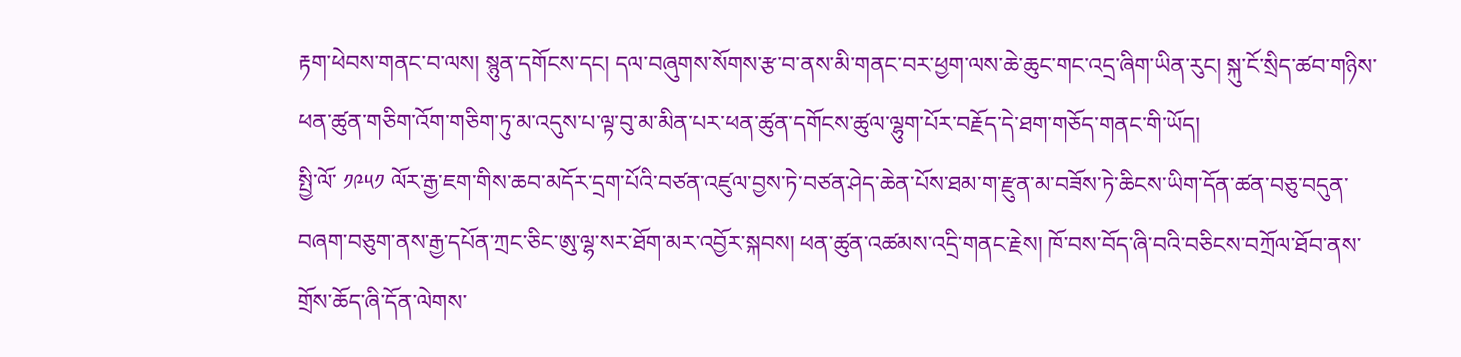རྟག་ཕེབས་གནང་བ་ལས། སྙུན་དགོངས་དང། དལ་བཞུགས་སོགས་རྩ་བ་ནས་མི་གནང་བར་ཕྱག་ལས་ཆེ་ཆུང་གང་འདྲ་ཞིག་ཡིན་རུང། སྐུ་ངོ་སྲིད་ཚབ་གཉིས་ཕན་ཚུན་གཅིག་འོག་གཅིག་ཏུ་མ་འདུས་པ་ལྟ་བུ་མ་མིན་པར་ཕན་ཚུན་དགོངས་ཚུལ་ལྷུག་པོར་བརྗོད་དེ་ཐག་གཅོད་གནང་གི་ཡོད།
སྤྱི་ལོ་ ༡༩༥༡ ལོར་རྒྱ་ཇག་གིས་ཆབ་མདོར་དྲག་པོའི་བཙན་འཛུལ་བྱས་ཏེ་བཙན་ཤེད་ཆེན་པོས་ཐམ་ག་རྫུན་མ་བཟོས་ཏེ་ཆིངས་ཡིག་དོན་ཚན་བཅུ་བདུན་བཞག་བཅུག་ནས་རྒྱ་དཔོན་ཀྲང་ཅིང་ཨུ་ལྷ་སར་ཐོག་མར་འབྱོར་སྐབས། ཕན་ཚུན་འཚམས་འདྲི་གནང་རྗེས། ཁོ་བས་བོད་ཞི་བའི་བཅིངས་བཀྲོལ་ཐོབ་ནས་གྲོས་ཆོད་ཞི་དོན་ལེགས་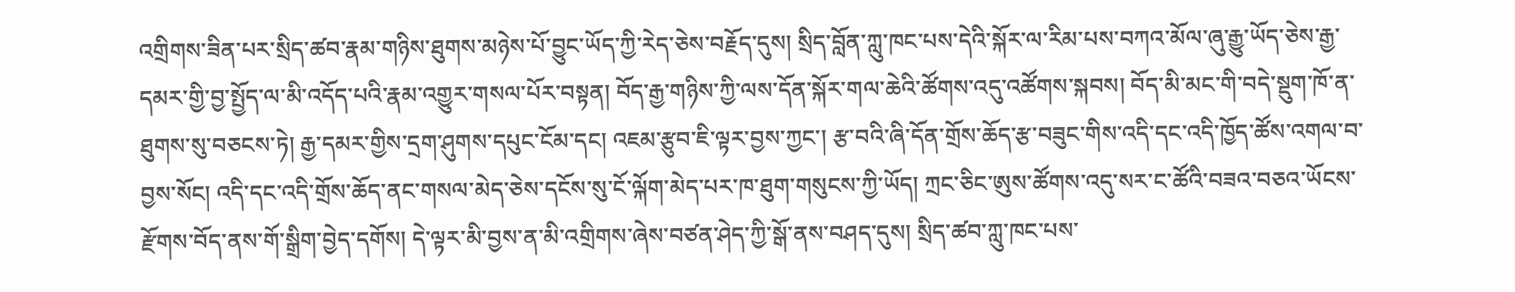འགྲིགས་ཟིན་པར་སྲིད་ཚབ་རྣམ་གཉིས་ཐུགས་མཉེས་པོ་བྱུང་ཡོད་ཀྱི་རེད་ཅེས་བརྗོད་དུས། སྲིད་བློན་ཀླུ་ཁང་པས་དེའི་སྐོར་ལ་རིམ་པས་བཀའ་མོལ་ཞུ་རྒྱུ་ཡོད་ཅེས་རྒྱ་དམར་གྱི་བྱ་སྤྱོད་ལ་མི་འདོད་པའི་རྣམ་འགྱུར་གསལ་པོར་བསྟན། བོད་རྒྱ་གཉིས་ཀྱི་ལས་དོན་སྐོར་གལ་ཆེའི་ཚོགས་འདུ་འཚོགས་སྐབས། བོད་མི་མང་གི་བདེ་སྡུག་ཁོ་ན་ཐུགས་སུ་བཅངས་ཏེ། རྒྱ་དམར་གྱིས་དྲག་ཤུགས་དཔུང་ངོམ་དང། འཇམ་རྩུབ་ཇི་ལྟར་བྱས་ཀྱང་། རྩ་བའི་ཞི་དོན་གྲོས་ཆོད་རྩ་བཟུང་གིས་འདི་དང་འདི་ཁྱོད་ཚོས་འགལ་བ་བྱས་སོང། འདི་དང་འདི་གྲོས་ཆོད་ནང་གསལ་མེད་ཅེས་དངོས་སུ་ངོ་ལྐོག་མེད་པར་ཁ་ཐུག་གསུངས་ཀྱི་ཡོད། ཀྲང་ཅིང་ཨུས་ཚོགས་འདུ་སར་ང་ཚོའི་བཟའ་བཅའ་ཡོངས་རྫོགས་བོད་ནས་གོ་སྒྲིག་བྱེད་དགོས། དེ་ལྟར་མི་བྱས་ན་མི་འགྲིགས་ཞེས་བཙན་ཤེད་ཀྱི་སྒོ་ནས་བཤད་དུས། སྲིད་ཚབ་ཀླུ་ཁང་པས་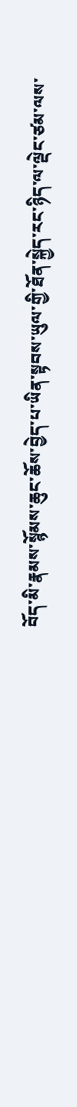བོད་མི་རྣམས་སྙོམས་ཆུང་ཆོས་བྱེད་པ་ཡིན་སྟབས་ཡུལ་གྱི་ཐོན་སྐྱེད་རང་ཉིད་ལ་ལྡེང་ཙམ་ལས་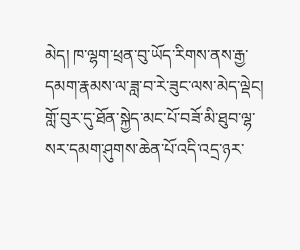མེད། ཁ་ལྷག་ཕྲན་བུ་ཡོད་རིགས་ནས་རྒྱ་དམག་རྣམས་ལ་ཟླ་བ་རེ་ཟུང་ལས་མེད་ལྡེང། གློ་བུར་དུ་ཐོན་སྐྱེད་མང་པོ་བཟོ་མི་ཐུབ་ལྷ་སར་དམག་ཤུགས་ཆེན་པོ་འདི་འདྲ་ཉར་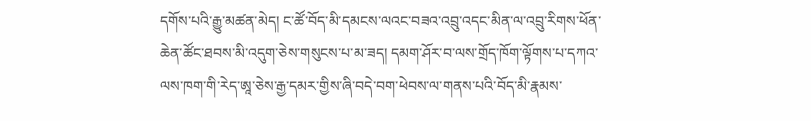དགོས་པའི་རྒྱུ་མཚན་མེད། ང་ཚོ་བོད་མི་དམངས་ལའང་བཟའ་འབྲུ་འདང་མིན་ལ་འབྲུ་རིགས་ཕོན་ཆེན་ཚོང་ཐབས་མི་འདུག་ཅེས་གསུངས་པ་མ་ཟད། དམག་ཤོར་བ་ལས་གྲོད་ཁོག་ལྟོགས་པ་དཀའ་ལས་ཁག་གི་རེད་ཨཱ་ཅེས་རྒྱ་དམར་གྱིས་ཞི་བདེ་བག་ཕེབས་ལ་གནས་པའི་བོད་མི་རྣམས་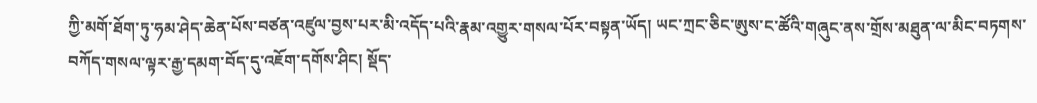ཀྱི་མགོ་ཐོག་ཏུ་ཧམ་ཤེད་ཆེན་པོས་བཙན་འཛུལ་བྱས་པར་མི་འདོད་པའི་རྣམ་འགྱུར་གསལ་པོར་བསྟན་ཡོད། ཡང་ཀྲང་ཅིང་ཨུས་ང་ཚོའི་གཞུང་ནས་གྲོས་མཐུན་ལ་མིང་བཏགས་བཀོད་གསལ་ལྟར་རྒྱ་དམག་བོད་དུ་འཇོག་དགོས་ཤིང། སྡོད་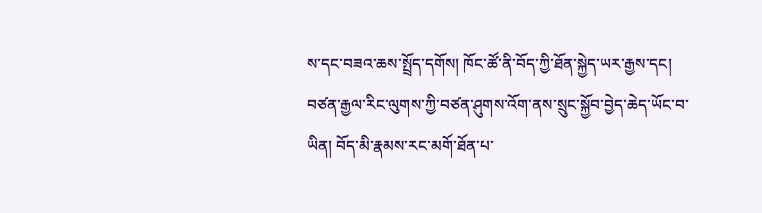ས་དང་བཟའ་ཆས་སྤྲོད་དགོས། ཁོང་ཚོ་ནི་བོད་ཀྱི་ཐོན་སྐྱེད་ཡར་རྒྱས་དང། བཙན་རྒྱལ་རིང་ལུགས་ཀྱི་བཙན་ཤུགས་འོག་ནས་སྲུང་སྐྱོབ་བྱེད་ཆེད་ཡོང་བ་ཡིན། བོད་མི་རྣམས་རང་མགོ་ཐོན་པ་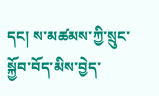དང། ས་མཚམས་ཀྱི་སྲུང་སྐྱོབ་བོད་མིས་བྱེད་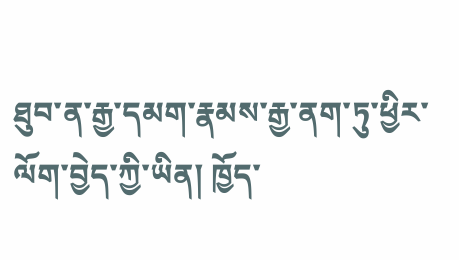ཐུབ་ན་རྒྱ་དམག་རྣམས་རྒྱ་ནག་ཏུ་ཕྱིར་ལོག་བྱེད་ཀྱི་ཡིན། ཁྱོད་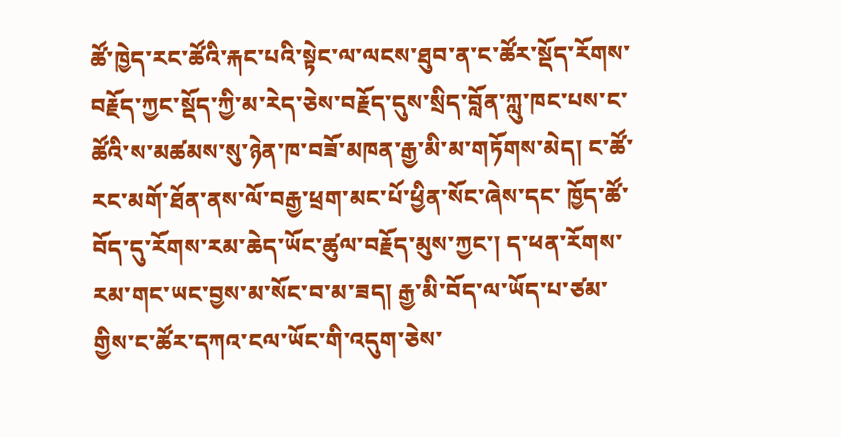ཚོ་ཁྱེད་རང་ཚོའི་རྐང་པའི་སྟེང་ལ་ལངས་ཐུབ་ན་ང་ཚོར་སྡོད་རོགས་བརྗོད་ཀྱང་སྡོད་ཀྱི་མ་རེད་ཅེས་བརྗོད་དུས་སྲིད་བློན་ཀླུ་ཁང་པས་ང་ཚོའི་ས་མཚམས་སུ་ཉེན་ཁ་བཟོ་མཁན་རྒྱ་མི་མ་གཏོགས་མེད། ང་ཚོ་རང་མགོ་ཐོན་ནས་ལོ་བརྒྱ་ཕྲག་མང་པོ་ཕྱིན་སོང་ཞེས་དང་ ཁྱོད་ཚོ་བོད་དུ་རོགས་རམ་ཆེད་ཡོང་ཚུལ་བརྗོད་མུས་ཀྱང་། ད་ཕན་རོགས་རམ་གང་ཡང་བྱས་མ་སོང་བ་མ་ཟད། རྒྱ་མི་བོད་ལ་ཡོད་པ་ཙམ་གྱིས་ང་ཚོར་དཀའ་ངལ་ཡོང་གི་འདུག་ཅེས་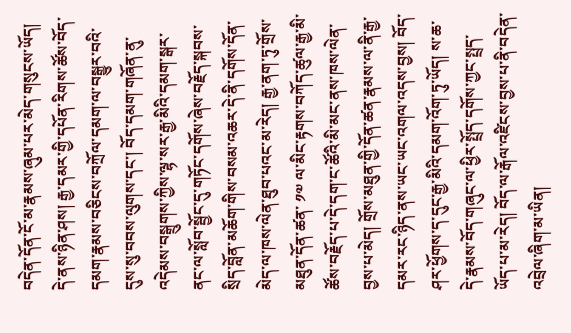བདེན་དོན་ངོ་མ་རྣམས་ཞུམ་པར་མེད་གསུངས་ཡོད།
དེ་ནས་ཉིན་ཤས། རྒྱ་དམར་གྱི་དཔོན་རིགས་ཚོས་བོད་དམག་རྣམས་བཅིངས་བཀྲོལ་དམག་ལ་བསྒྱུར་བའི་དུས་སུ་བབས་ལུགས་དང་། བོད་དམག་གཞོན་ནུ་འདེམས་བསྒྲུགས་ཀྱིས་ལྷ་སར་རྒྱ་མིའི་དམག་སྒར་ནང་ལ་སློབ་སྦྱོང་དུ་གཏོང་དགོས་ཞེས་བརྗོད་སྐབས་སྲིད་བློན་མཆོག་གིས་བསམ་འཆར་དེ་ནི་དགོས་དོན་མེད་ལ་ཁས་ལེན་ཐུབ་པའང་མ་རེད། རྒྱ་ནག་ཏུ་གྲོས་མཐུན་དོན་ཚན་ ༡༧ ལ་མིང་རྟགས་བཀོད་ཚུལ་རྒྱ་མི་ཚོས་བརྗོད་པ་དེ་དག་ང་ཚོའི་མི་མང་ནས་ཁས་ལེན་བྱས་པ་མེད། གྲོས་མཐུན་གྱི་དོན་ཚན་རྣམས་ལ་ནི་རྒྱ་དམར་རང་ཉིད་ནས་ཡང་ཡང་འགལ་འདས་བྱས། བོད་ཤར་ཕྱོགས་ད་དུང་རྒྱ་མིའི་དམག་འོག་ཏུ་ཡོད། ས་ཆ་དེ་རྣམས་བོད་གཞུང་ལ་ཕྱིར་སྤྲོད་དགོས་ཀྱང་སྤྲད་ཡོད་པ་མ་རེད། བོད་ལ་རྒོལ་འཛིངས་བྱས་པ་ནི་བདེན་འབྲེལ་ཞིག་མ་ཡིན།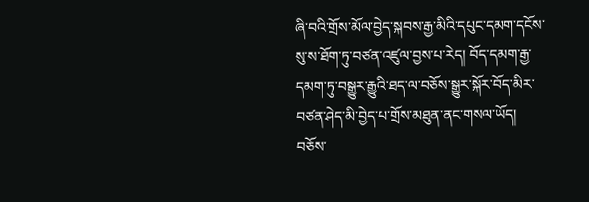ཞི་བའི་གྲོས་མོལ་བྱེད་སྐབས་རྒྱ་མིའི་དཔུང་དམག་དངོས་སུ་ས་ཐོག་ཏུ་བཙན་འཛུལ་བྱས་པ་རེད། བོད་དམག་རྒྱ་དམག་ཏུ་བསྒྱུར་རྒྱུའི་ཐད་ལ་བཅོས་སྒྱུར་སྐོར་བོད་མིར་བཙན་ཤེད་མི་བྱེད་པ་གྲོས་མཐུན་ནང་གསལ་ཡོད། བཅོས་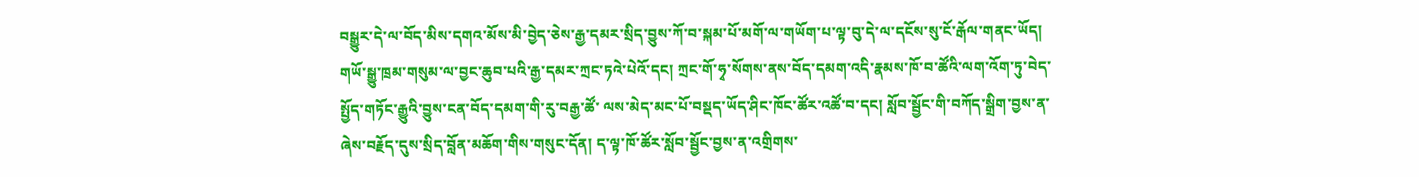བསྒྱུར་དེ་ལ་བོད་མིས་དགའ་མོས་མི་བྱེད་ཅེས་རྒྱ་དམར་སྲིད་བྱུས་ཀོ་བ་སྐམ་པོ་མགོ་ལ་གཡོག་པ་ལྟ་བུ་དེ་ལ་དངོས་སུ་ངོ་རྒོལ་གནང་ཡོད། གཡོ་སྒྱུ་ཁྲམ་གསུམ་ལ་བྱང་ཆུབ་པའི་རྒྱ་དམར་ཀྲང་ཏའེ་པེའོ་དང། ཀྲང་གོ་ཧྭ་སོགས་ནས་བོད་དམག་འདི་རྣམས་ཁོ་བ་ཚོའི་ལག་འོག་ཏུ་བེད་སྤྱོད་གཏོང་རྒྱུའི་བྱུས་ངན་བོད་དམག་གི་རུ་བརྒྱ་ཚོ་ ལས་མེད་མང་པོ་བསྡད་ཡོད་ཤིང་ཁོང་ཚོར་འཚོ་བ་དང། སློབ་སྦྱོང་གི་བཀོད་སྒྲིག་བྱས་ན་ཞེས་བརྗོད་དུས་སྲིད་བློན་མཆོག་གིས་གསུང་དོན། ད་ལྟ་ཁོ་ཚོར་སློབ་སྦྱོང་བྱས་ན་འགྲིགས་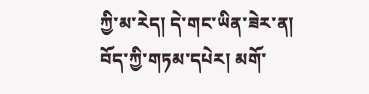ཀྱི་མ་རེད། དེ་གང་ཡིན་ཟེར་ན། བོད་ཀྱི་གཏམ་དཔེར། མགོ་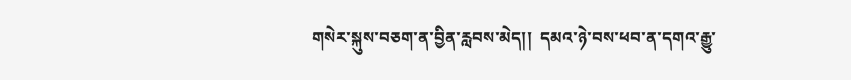གསེར་སྐུས་བཅག་ན་བྱིན་རླབས་མེད།།  དམའ་ཉེ་བས་ཕབ་ན་དགའ་རྒྱུ་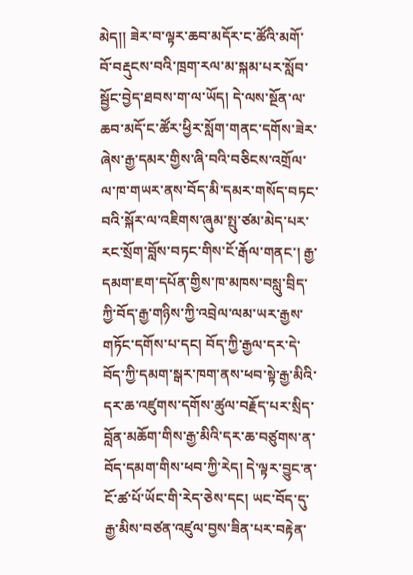མེད།། ཟེར་བ་ལྟར་ཆབ་མདོར་ང་ཚོའི་མགོ་བོ་བརྡུངས་བའི་ཁྲག་རལ་མ་སྐམ་པར་སློབ་སྦྱོང་བྱེད་ཐབས་ག་ལ་ཡོད། དེ་ལས་སྔོན་ལ་ཆབ་མདོ་ང་ཚོར་ཕྱིར་སློག་གནང་དགོས་ཟེར་ཞེས་རྒྱ་དམར་གྱིས་ཞི་བའི་བཅིངས་འགྲོལ་ལ་ཁ་གཡར་ནས་བོད་མི་དམར་གསོད་བཏང་བའི་སྐོར་ལ་འཇིགས་ཞུམ་སྤུ་ཙམ་མེད་པར་རང་སྲོག་བློས་བཏང་གིས་ངོ་རྒོལ་གནང་། རྒྱ་དམག་ཇག་དཔོན་གྱིས་ཁ་མཁས་བསླུ་བྲིད་ཀྱི་བོད་རྒྱ་གཉིས་ཀྱི་འབྲེལ་ལམ་ཡར་རྒྱས་གཏོང་དགོས་པ་དང། བོད་ཀྱི་རྒྱལ་དར་དེ་བོད་ཀྱི་དམག་སྒར་ཁག་ནས་ཕབ་སྟེ་རྒྱ་མིའི་དར་ཆ་འཛུགས་དགོས་ཚུལ་བརྗོད་པར་སྲིད་བློན་མཆོག་གིས་རྒྱ་མིའི་དར་ཆ་བཙུགས་ན་བོད་དམག་གིས་ཕབ་ཀྱི་རེད། དེ་ལྟར་བྱུང་ན་ངོ་ཚ་པོ་ཡོང་གི་རེད་ཅེས་དང། ཡང་བོད་དུ་རྒྱ་མིས་བཙན་འཛུལ་བྱས་ཟིན་པར་བརྟེན་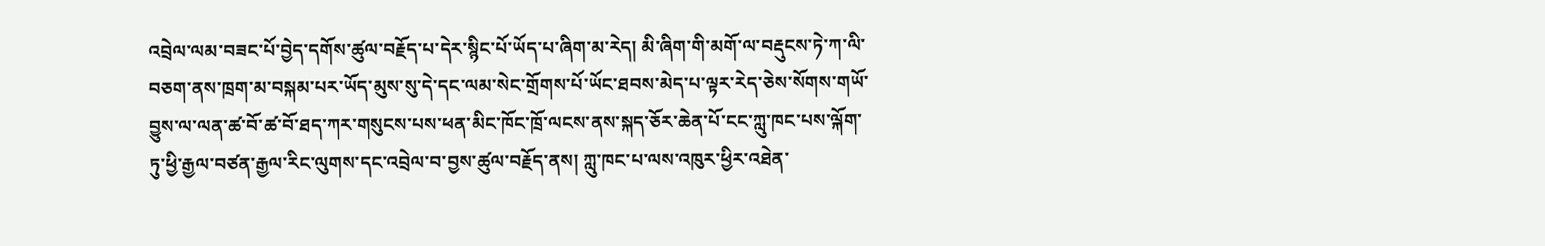འབྲེལ་ལམ་བཟང་པོ་བྱེད་དགོས་ཚུལ་བརྗོད་པ་དེར་སྙིང་པོ་ཡོད་པ་ཞིག་མ་རེད། མི་ཞིག་གི་མགོ་ལ་བརྡུངས་ཏེ་ཀ་ལི་བཅག་ནས་ཁྲག་མ་བསྐམ་པར་ཡོད་མུས་སུ་དེ་དང་ལམ་སེང་གྲོགས་པོ་ཡོང་ཐབས་མེད་པ་ལྟར་རེད་ཅེས་སོགས་གཡོ་བྱུས་ལ་ལན་ཚ་བོ་ཚ་བོ་ཐད་ཀར་གསུངས་པས་ཕན་མིང་ཁོང་ཁྲོ་ལངས་ནས་སྐད་ཅོར་ཆེན་པོ་ངང་ཀླུ་ཁང་པས་ལྐོག་ཏུ་ཕྱི་རྒྱལ་བཙན་རྒྱལ་རིང་ལུགས་དང་འབྲེལ་བ་བྱས་ཚུལ་བརྗོད་ནས། ཀླུ་ཁང་པ་ལས་འཁུར་ཕྱིར་འཐེན་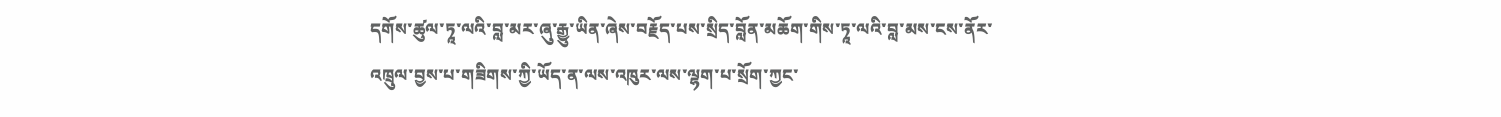དགོས་ཚུལ་ཏཱ་ལའི་བླ་མར་ཞུ་རྒྱུ་ཡིན་ཞེས་བརྗོད་པས་སྲིད་བློན་མཆོག་གིས་ཏཱ་ལའི་བླ་མས་ངས་ནོར་འཁྲུལ་བྱས་པ་གཟིགས་ཀྱི་ཡོད་ན་ལས་འཁུར་ལས་ལྷག་པ་སྲོག་ཀྱང་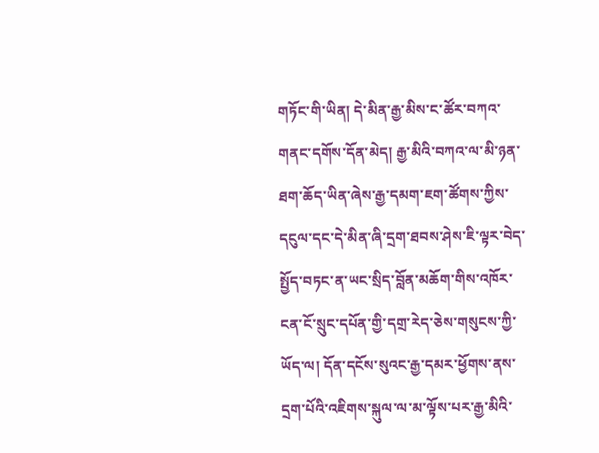གཏོང་གི་ཡིན། དེ་མིན་རྒྱ་མིས་ང་ཚོར་བཀའ་གནང་དགོས་དོན་མེད། རྒྱ་མིའི་བཀའ་ལ་མི་ཉན་ཐག་ཆོད་ཡིན་ཞེས་རྒྱ་དམག་ཇག་ཚོགས་ཀྱིས་དངུལ་དང་དེ་མིན་ཞི་དྲག་ཐབས་ཤེས་ཇི་ལྟར་བེད་སྤྱོད་བཏང་ན་ཡང་སྲིད་བློན་མཆོག་གིས་འཁོར་ངན་ངོ་སྲུང་དཔོན་གྱི་དགྲ་རེད་ཅེས་གསུངས་ཀྱི་ཡོད་ལ། དོན་དངོས་སུའང་རྒྱ་དམར་ཕྱོགས་ནས་དྲག་པོའི་འཇིགས་སྐུལ་ལ་མ་ལྟོས་པར་རྒྱ་མིའི་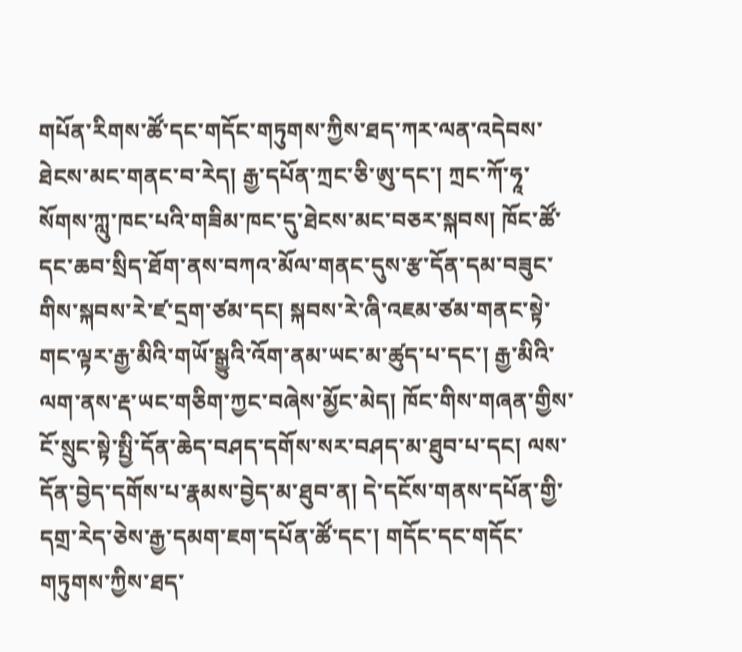གཔོན་རིགས་ཚོ་དང་གདོང་གཏུགས་ཀྱིས་ཐད་ཀར་ལན་འདེབས་ཐེངས་མང་གནང་བ་རེད། རྒྱ་དཔོན་ཀྲང་ཅི་ཨུ་དང་། ཀྲང་ཀོ་ཧཱ་སོགས་ཀླུ་ཁང་པའི་གཟིམ་ཁང་དུ་ཐེངས་མང་བཅར་སྐབས། ཁོང་ཚོ་དང་ཆབ་སྲིད་ཐོག་ནས་བཀའ་མོལ་གནང་དུས་རྩ་དོན་དམ་བཟུང་གིས་སྐབས་རེ་ཛ་དྲག་ཙམ་དང། སྐབས་རེ་ཞི་འཇམ་ཙམ་གནང་སྟེ་གང་ལྟར་རྒྱ་མིའི་གཡོ་སྒྱུའི་འོག་ནམ་ཡང་མ་ཚུད་པ་དང་། རྒྱ་མིའི་ལག་ནས་རྡ་ཡང་གཅིག་ཀྱང་བཞེས་མྱོང་མེད། ཁོང་གིས་གཞན་གྱིས་ངོ་སྲུང་སྟེ་སྤྱི་དོན་ཆེད་བཤད་དགོས་སར་བཤད་མ་ཐུབ་པ་དང། ལས་དོན་བྱེད་དགོས་པ་རྣམས་བྱེད་མ་ཐུབ་ན། དེ་དངོས་གནས་དཔོན་གྱི་དགྲ་རེད་ཅེས་རྒྱ་དམག་ཇག་དཔོན་ཚོ་དང་། གདོང་དང་གདོང་གཏུགས་ཀྱིས་ཐད་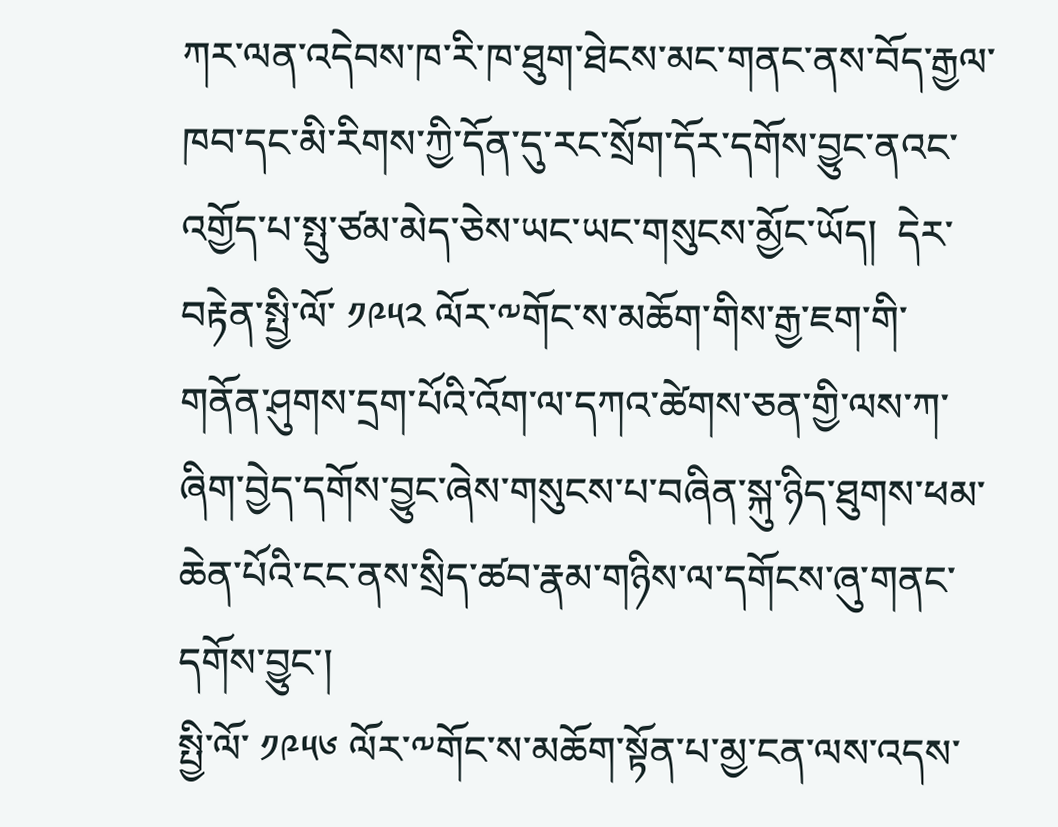ཀར་ལན་འདེབས་ཁ་རི་ཁ་ཐུག་ཐེངས་མང་གནང་ནས་བོད་རྒྱལ་ཁབ་དང་མི་རིགས་ཀྱི་དོན་དུ་རང་སྲོག་དོར་དགོས་བྱུང་ནའང་འགྱོད་པ་སྤུ་ཙམ་མེད་ཅེས་ཡང་ཡང་གསུངས་མྱོང་ཡོད།  དེར་བརྟེན་སྤྱི་ལོ་ ༡༩༥༢ ལོར་༸གོང་ས་མཆོག་གིས་རྒྱ་ཇག་གི་གནོན་ཤུགས་དྲག་པོའི་འོག་ལ་དཀའ་ཚེགས་ཅན་གྱི་ལས་ཀ་ཞིག་བྱེད་དགོས་བྱུང་ཞེས་གསུངས་པ་བཞིན་སྐུ་ཉིད་ཐུགས་ཕམ་ཆེན་པོའི་ངང་ནས་སྲིད་ཚབ་རྣམ་གཉིས་ལ་དགོངས་ཞུ་གནང་དགོས་བྱུང་།
སྤྱི་ལོ་ ༡༩༥༦ ལོར་༸གོང་ས་མཆོག་སྟོན་པ་མྱ་ངན་ལས་འདས་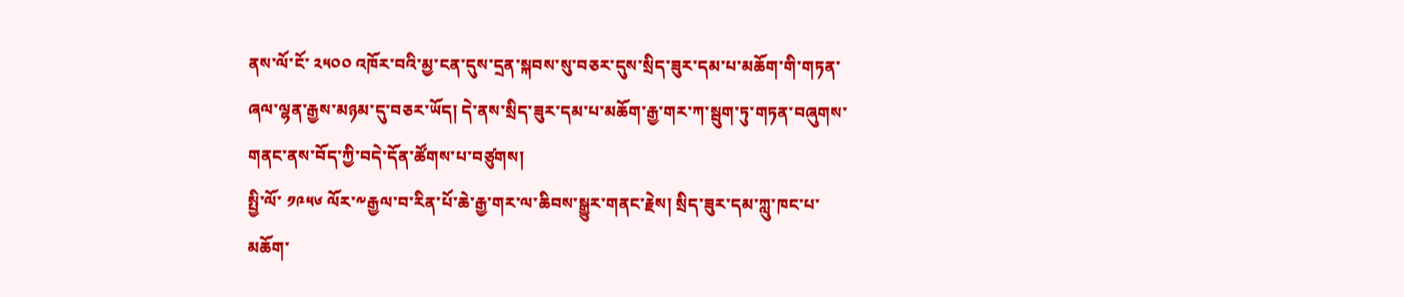ནས་ལོ་ངོ་ ༢༥༠༠ འཁོར་བའི་མྱ་ངན་དུས་དྲན་སྐབས་སུ་བཅར་དུས་སྲིད་ཟུར་དམ་པ་མཆོག་གི་གཏན་ཞལ་ལྷན་རྒྱས་མཉམ་དུ་བཅར་ཡོད། དེ་ནས་སྲིད་ཟུར་དམ་པ་མཆོག་རྒྱ་གར་ཀ་སྦུག་ཏུ་གཏན་བཞུགས་གནང་ནས་བོད་ཀྱི་བདེ་དོན་ཚོགས་པ་བཙུགས།
སྤྱི་ལོ་ ༡༩༥༦ ལོར་༸རྒྱལ་བ་རིན་པོ་ཆེ་རྒྱ་གར་ལ་ཆིབས་སྒྱུར་གནང་རྗེས། སྲིད་ཟུར་དམ་ཀླུ་ཁང་པ་མཆོག་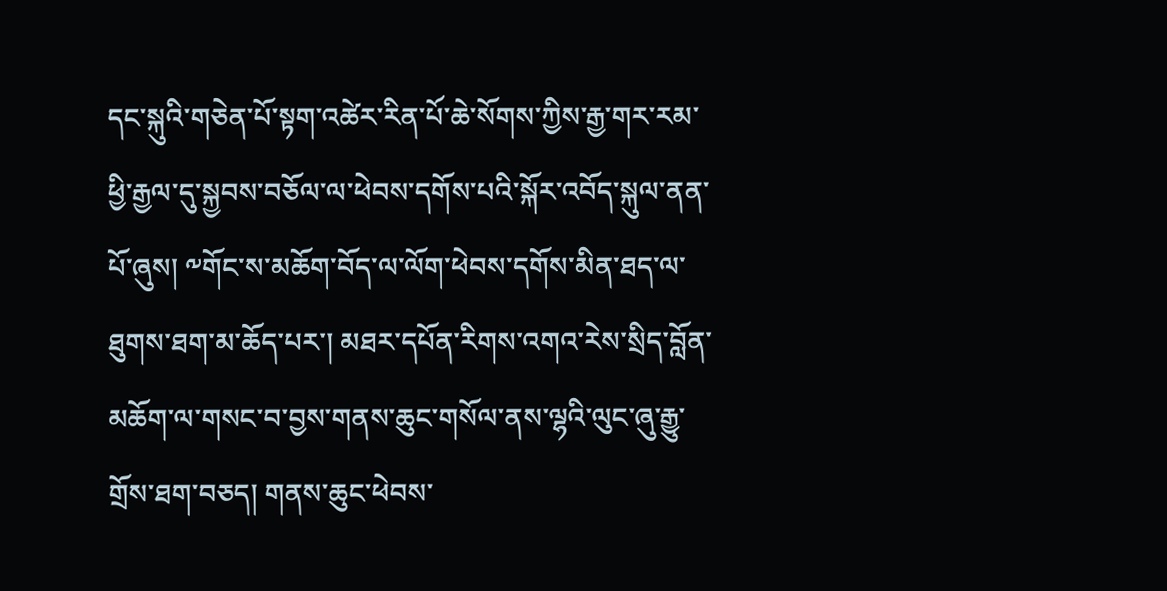དང་སྐུའི་གཅེན་པོ་སྟག་འཚེར་རིན་པོ་ཆེ་སོགས་ཀྱིས་རྒྱ་གར་རམ་ཕྱི་རྒྱལ་དུ་སྐྱབས་བཅོལ་ལ་ཕེབས་དགོས་པའི་སྐོར་འབོད་སྐུལ་ནན་པོ་ཞུས། ༸གོང་ས་མཆོག་བོད་ལ་ལོག་ཕེབས་དགོས་མིན་ཐད་ལ་ཐུགས་ཐག་མ་ཆོད་པར་། མཐར་དཔོན་རིགས་འགའ་རེས་སྲིད་བློན་མཆོག་ལ་གསང་བ་བྱས་གནས་ཆུང་གསོལ་ནས་ལྷའི་ལུང་ཞུ་རྒྱུ་གྲོས་ཐག་བཅད། གནས་ཆུང་ཕེབས་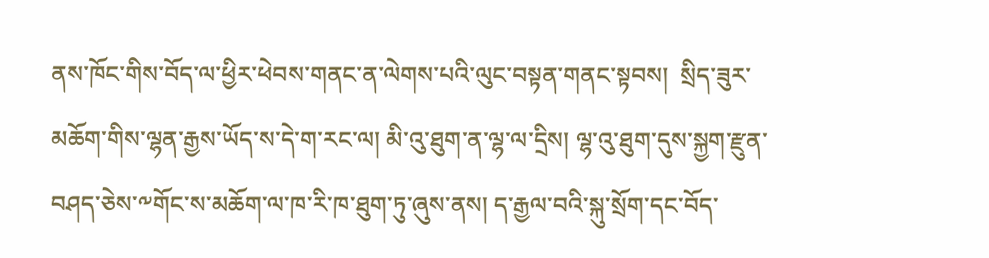ནས་ཁོང་གིས་བོད་ལ་ཕྱིར་ཕེབས་གནང་ན་ལེགས་པའི་ལུང་བསྟན་གནང་སྟབས།  སྲིད་ཟུར་མཆོག་གིས་ལྷན་རྒྱས་ཡོད་ས་དེ་ག་རང་ལ། མི་འུ་ཐུག་ན་ལྷ་ལ་དྲིས། ལྷ་འུ་ཐུག་དུས་སྐྱག་རྫུན་བཤད་ཅེས་༸གོང་ས་མཆོག་ལ་ཁ་རི་ཁ་ཐུག་ཏུ་ཞུས་ནས། ད་རྒྱལ་བའི་སྐུ་སྲོག་དང་བོད་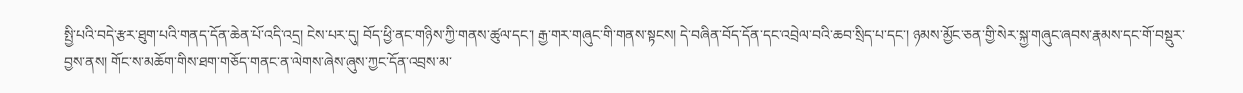སྤྱི་པའི་བདེ་རྩར་ཐུག་པའི་གནད་དོན་ཆེན་པོ་འདི་འདྲ། ངེས་པར་དུ། བོད་ཕྱི་ནང་གཉིས་ཀྱི་གནས་ཚུལ་དང་། རྒྱ་གར་གཞུང་གི་གནས་སྟངས། དེ་བཞིན་བོད་དོན་དང་འབྲེལ་བའི་ཆབ་སྲིད་པ་དང་། ཉམས་མྱོང་ཅན་གྱི་སེར་སྐྱ་གཞུང་ཞབས་རྣམས་དང་གོ་བསྡུར་བྱས་ནས། གོང་ས་མཆོག་གིས་ཐག་གཅོད་གནང་ན་ལེགས་ཞེས་ཞུས་ཀྱང་དོན་འབྲས་མ་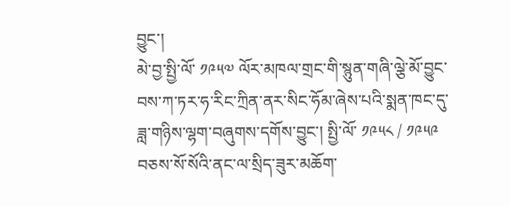བྱུང་།
མེ་བྱ་སྤྱི་ལོ་ ༡༩༥༧ ལོར་མཁལ་གྲང་གི་སྙུན་གཞི་ལྕེ་མོ་བྱུང་བས་ཀ་ཏར་ཧ་རིང་ཀྲིན་ནར་སིང་ཧོམ་ཞེས་པའི་སྨན་ཁང་དུ་ཟླ་གཉིས་ལྷག་བཞུགས་དགོས་བྱུང་། སྤྱི་ལོ་ ༡༩༥༨ / ༡༩༥༩ བཅས་སོ་སོའི་ནང་ལ་སྲིད་ཟུར་མཆོག་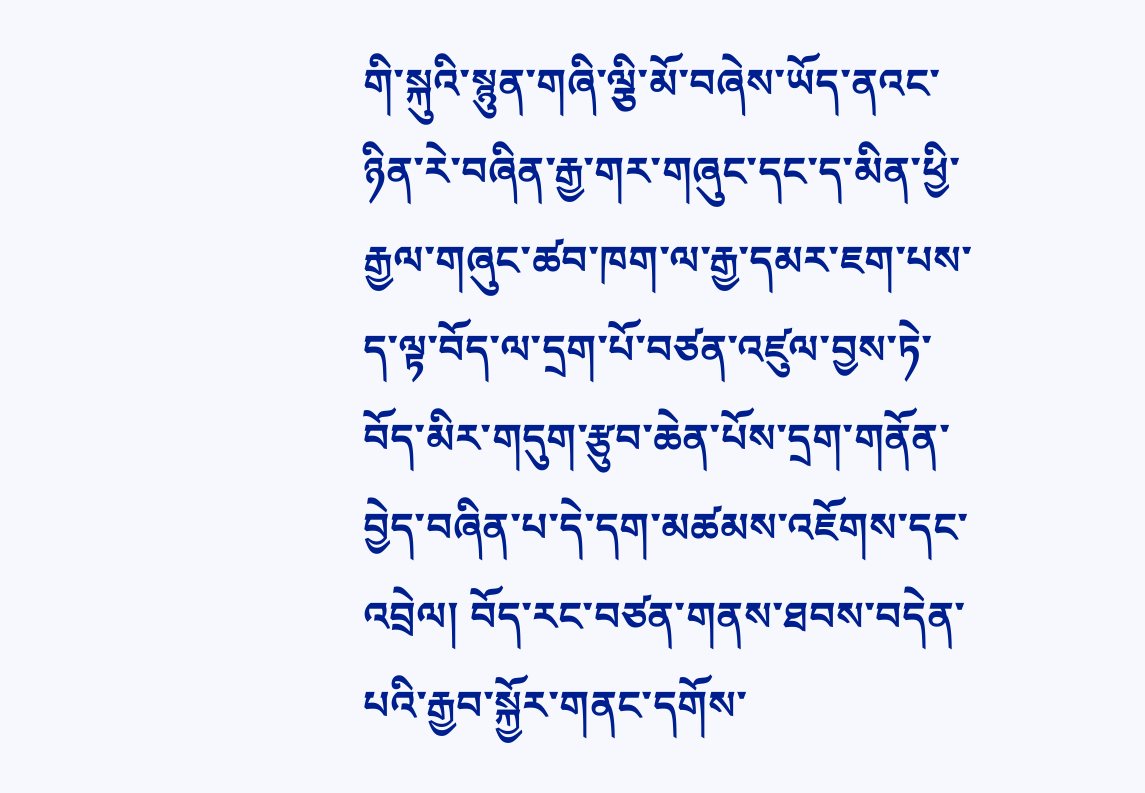གི་སྐུའི་སྙུན་གཞི་ལྕི་མོ་བཞེས་ཡོད་ནའང་ཉིན་རེ་བཞིན་རྒྱ་གར་གཞུང་དང་ད་མིན་ཕྱི་རྒྱལ་གཞུང་ཚབ་ཁག་ལ་རྒྱ་དམར་ཇག་པས་ད་ལྟ་བོད་ལ་དྲག་པོ་བཙན་འཛུལ་བྱས་ཏེ་བོད་མིར་གདུག་རྩུབ་ཆེན་པོས་དྲག་གནོན་བྱེད་བཞིན་པ་དེ་དག་མཚམས་འཇོགས་དང་འབྲེལ། བོད་རང་བཙན་གནས་ཐབས་བདེན་པའི་རྒྱབ་སྐྱོར་གནང་དགོས་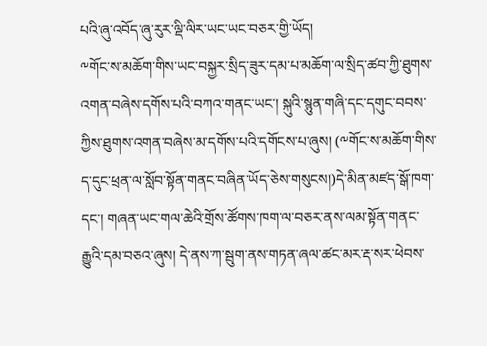པའི་ཞུ་འབོད་ཞུ་རུར་ལྡི་ལིར་ཡང་ཡང་བཅར་གྱི་ཡོད།
༸གོང་ས་མཆོག་གིས་ཡང་བསྐྱར་སྲིད་ཟུར་དམ་པ་མཆོག་ལ་སྲིད་ཚབ་ཀྱི་ཐུགས་འགན་བཞེས་དགོས་པའི་བཀའ་གནང་ཡང་། སྐུའི་སྙུན་གཞི་དང་དགུང་བབས་ཀྱིས་ཐུགས་འགན་བཞེས་མ་དགོས་པའི་དགོངས་པ་ཞུས། (༸གོང་ས་མཆོག་གིས་ད་དུང་ཕྲན་ལ་སློབ་སྟོན་གནང་བཞིན་ཡོད་ཅེས་གསུངས།)དེ་མིན་མཛད་སྒོ་ཁག་དང་། གཞན་ཡང་གལ་ཆེའི་གྲོས་ཚོགས་ཁག་ལ་བཅར་ནས་ལམ་སྟོན་གནང་རྒྱུའི་དམ་བཅའ་ཞུས། དེ་ནས་ཀ་སྦུག་ནས་གཏན་ཞལ་ཚང་མར་རྡ་སར་ཕེབས་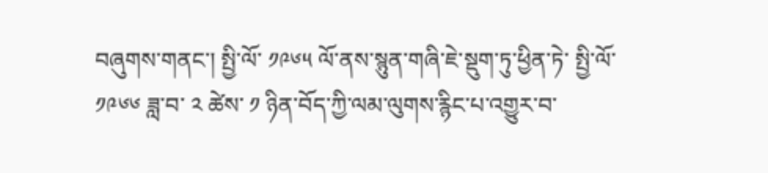བཞུགས་གནང་། སྤྱི་ལོ་ ༡༩༦༥ ལོ་ནས་སྙུན་གཞི་ཇེ་སྡུག་ཏུ་ཕྱིན་ཏེ་ སྤྱི་ལོ་ ༡༩༦༦ ཟླ་བ་ ༢ ཚེས་ ༡ ཉིན་བོད་ཀྱི་ལམ་ལུགས་རྙིང་པ་འགྱུར་བ་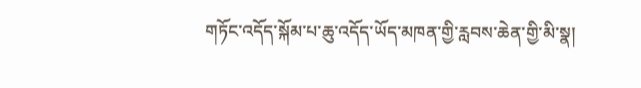གཏོང་འདོད་སྐོམ་པ་ཆུ་འདོད་ཡོད་མཁན་གྱི་རླབས་ཆེན་གྱི་མི་སྣ།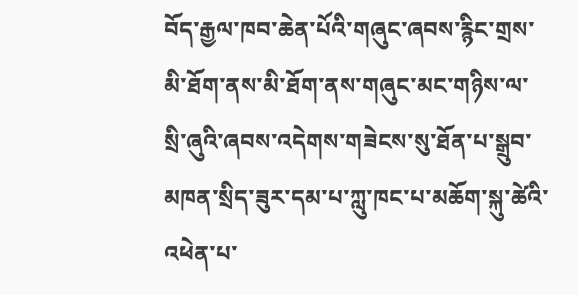བོད་རྒྱལ་ཁབ་ཆེན་པོའི་གཞུང་ཞབས་རྙིང་གྲས་མི་ཐོག་ནས་མི་ཐོག་ནས་གཞུང་མང་གཉིས་ལ་སྲི་ཞུའི་ཞབས་འདེགས་གཟེངས་སུ་ཐོན་པ་སྒྲུབ་མཁན་སྲིད་ཟུར་དམ་པ་ཀླུ་ཁང་པ་མཆོག་སྐུ་ཚེའི་འཕེན་པ་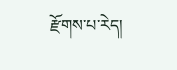རྫོགས་པ་རེད།